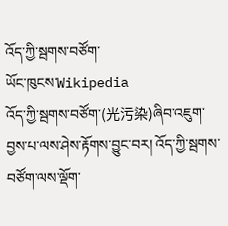འོད་ཀྱི་སྦགས་བཙོག་
ཡོང་ཁུངས་Wikipedia
འོད་ཀྱི་སྦགས་བཙོག་(光污染)ཞིབ་འཇུག་བྱས་པ་ལས་ཤེས་རྟོགས་བྱུང་བར། འོད་ཀྱི་སྦགས་བཙོག་ལས་ལྡོག་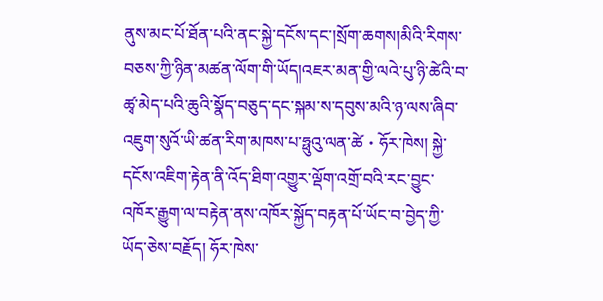ནུས་མང་པོ་ཐོན་པའི་ནང་སྐྱེ་དངོས་དང་།སྲོག་ཆགས།མིའི་རིགས་བཅས་ཀྱི་ཉིན་མཚན་ལོག་གི་ཡོད།འཇར་མན་གྱི་ལའེ་པུ་ཉི་ཚེའི་བ་ཚྭ་མེད་པའི་ཆུའི་སྣོད་བཅུད་དང་སྐམ་ས་དབུས་མའི་ཉ་ལས་ཞིབ་འཇུག་སུའོ་ཡི་ཚན་རིག་མཁས་པ་ཧྥུའུ་ལན་ཚེ・ཧོར་ཁེས། སྐྱེ་དངོས་འཇིག་རྟེན་ནི་འོད་ཐིག་འགྱུར་ལྡོག་འགྲོ་བའི་རང་བྱུང་འཁོར་རྒྱུག་ལ་བརྟེན་ནས་འཁོར་སྐྱོད་བརྟན་པོ་ཡོང་བ་བྱེད་ཀྱི་ཡོད་ཅེས་བརྗོད། ཧོར་ཁེས་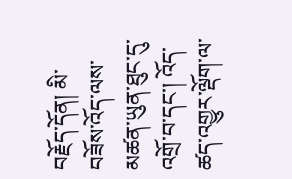བརྗོད་དོན། མི་བཟོས་འོད་ལས་མཚན་ཡུན་ཐུང་དུ་འགྲོ་བ་དང་། འོད་ཚད་འགྱུར་ལྡོག་ལ་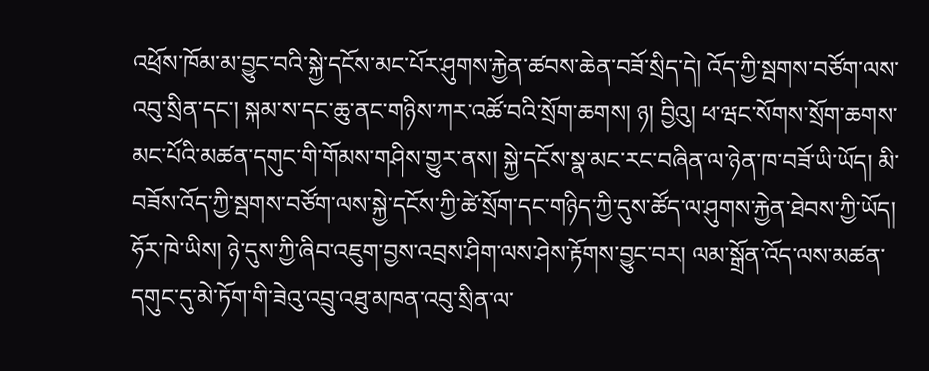འཕྲོས་ཁོམ་མ་བྱུང་བའི་སྐྱེ་དངོས་མང་པོར་ཤུགས་རྐྱེན་ཚབས་ཆེན་བཟོ་སྲིད་དེ། འོད་ཀྱི་སྦགས་བཙོག་ལས་འབུ་སྲིན་དང་། སྐམ་ས་དང་ཆུ་ནང་གཉིས་ཀར་འཚོ་བའི་སྲོག་ཆགས། ཉ། བྱིའུ། ཕ་ཝང་སོགས་སྲོག་ཆགས་མང་པོའི་མཚན་དགུང་གི་གོམས་གཤིས་གྱུར་ནས། སྐྱེ་དངོས་སྣ་མང་རང་བཞིན་ལ་ཉེན་ཁ་བཟོ་ཡི་ཡོད། མི་བཟོས་འོད་ཀྱི་སྦགས་བཙོག་ལས་སྐྱེ་དངོས་ཀྱི་ཚེ་སྲོག་དང་གཉིད་ཀྱི་དུས་ཚོད་ལ་ཤུགས་རྐྱེན་ཐེབས་ཀྱི་ཡོད། ཧོར་ཁེ་ཡིས། ཉེ་དུས་ཀྱི་ཞིབ་འཇུག་བྱས་འབྲས་ཤིག་ལས་ཤེས་རྟོགས་བྱུང་བར། ལམ་སྒྲོན་འོད་ལས་མཚན་དགུང་དུ་མེ་ཏོག་གི་ཟེའུ་འབྲུ་འཐུ་མཁན་འབུ་སྲིན་ལ་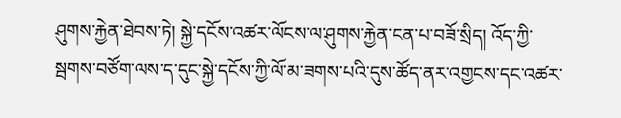ཤུགས་རྐྱེན་ཐེབས་ཏེ། སྐྱེ་དངོས་འཚར་ལོངས་ལ་ཤུགས་རྐྱེན་ངན་པ་བཟོ་སྲིད། འོད་ཀྱི་སྦགས་བཙོག་ལས་ད་དུང་སྐྱེ་དངོས་ཀྱི་ལོ་མ་ཟགས་པའི་དུས་ཚོད་ནར་འགྱངས་དང་འཚར་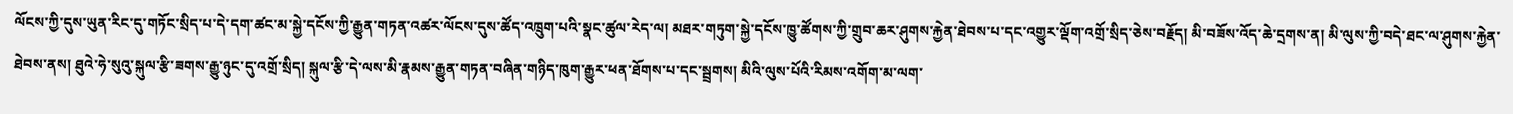ལོངས་ཀྱི་དུས་ཡུན་རིང་དུ་གཏོང་སྲིད་པ་དེ་དག་ཚང་མ་སྐྱེ་དངོས་ཀྱི་རྒྱུན་གཏན་འཚར་ལོངས་དུས་ཚོད་འཁྲུག་པའི་སྣང་ཚུལ་རེད་ལ། མཐར་གཏུག་སྐྱེ་དངོས་ཁྱུ་ཚོགས་ཀྱི་གྲུབ་ཆར་ཤུགས་རྐྱེན་ཐེབས་པ་དང་འགྱུར་ལྡོག་འགྲོ་སྲིད་ཅེས་བརྗོད། མི་བཟོས་འོད་ཆེ་དྲགས་ན། མི་ལུས་ཀྱི་བདེ་ཐང་ལ་ཤུགས་རྐྱེན་ཐེབས་ནས། ཐུའེ་ཧེ་སུའུ་སྐུལ་རྩི་ཟགས་རྒྱུ་ཉུང་དུ་འགྲོ་སྲིད། སྐུལ་རྩི་དེ་ལས་མི་རྣམས་རྒྱུན་གཏན་བཞིན་གཉིད་ཁུག་རྒྱུར་ཕན་ཐོགས་པ་དང་སྦྲགས། མིའི་ལུས་པོའི་རིམས་འགོག་མ་ལག་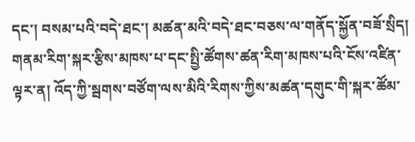དང་། བསམ་པའི་བདེ་ཐང་། མཚན་མའི་བདེ་ཐང་བཅས་ལ་གནོད་སྐྱོན་བཟོ་སྲིད། གནམ་རིག་སྐར་རྩིས་མཁས་པ་དང་སྤྱི་ཚོགས་ཚན་རིག་མཁས་པའི་ངོས་འཛིན་ལྟར་ན། འོད་ཀྱི་སྦགས་བཙོག་ལས་མིའི་རིགས་ཀྱིས་མཚན་དགུང་གི་སྐར་ཚོམ་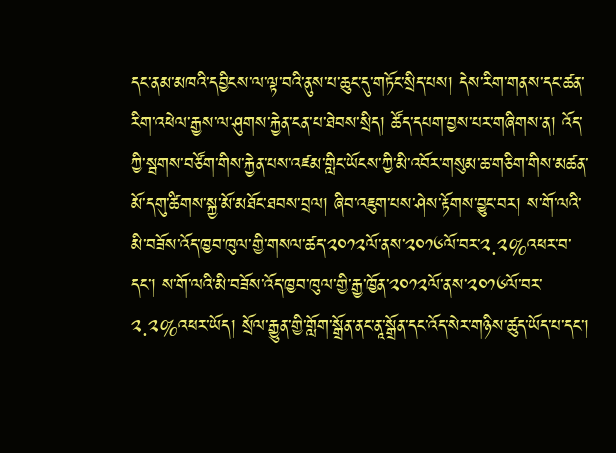དང་ནམ་མཁའི་དབྱིངས་ལ་ལྟ་བའི་ནུས་པ་ཆུང་དུ་གཏོང་སྲིད་པས། དེས་རིག་གནས་དང་ཚན་རིག་འཕེལ་རྒྱས་ལ་ཤུགས་རྐྱེན་ངན་པ་ཐེབས་སྲིད། ཚོད་དཔག་བྱས་པར་གཞིགས་ན། འོད་ཀྱི་སྦགས་བཙོག་གིས་རྐྱེན་པས་འཛམ་གླིང་ཡོངས་ཀྱི་མི་འབོར་གསུམ་ཆ་གཅིག་གིས་མཚན་མོ་དགུ་ཚིགས་སྐྱ་མོ་མཐོང་ཐབས་བྲལ། ཞིབ་འཇུག་པས་ཤེས་རྟོགས་བྱུང་བར། ས་གོ་ལའི་མི་བཟོས་འོད་ཁྱབ་ཁུལ་གྱི་གསལ་ཚད་༢༠༡༢ལོ་ནས་༢༠༡༦ལོ་བར་༢.༢%འཕར་བ་དང་། ས་གོ་ལའི་མི་བཟོས་འོད་ཁྱབ་ཁུལ་གྱི་རྒྱ་ཁྱོན་༢༠༡༢ལོ་ནས་༢༠༡༦ལོ་བར་༢.༢%འཕར་ཡོད། སྲོལ་རྒྱུན་གྱི་གློག་སྒྲོན་ནང་ནཱ་སྒྲོན་དང་འོད་སེར་གཉིས་ཚུད་ཡོད་པ་དང་།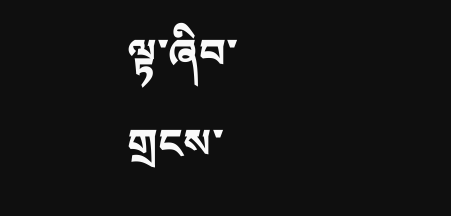ལྟ་ཞིབ་གྲངས་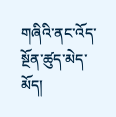གཞིའི་ནང་འོད་སྔོན་ཚུད་མེད་མོད།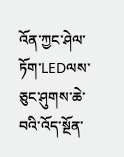འོན་ཀྱང་ཤེལ་ཏོག་LEDལས་ཅུང་ཤུགས་ཆེ་བའི་འོད་སྔོན་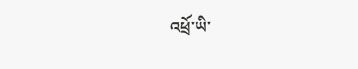འཕྲོ་ཡི་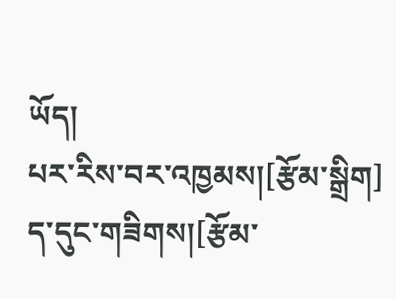ཡོད།
པར་རིས་བར་འཁྱམས།[རྩོམ་སྒྲིག]
ད་དུང་གཟིགས།[རྩོམ་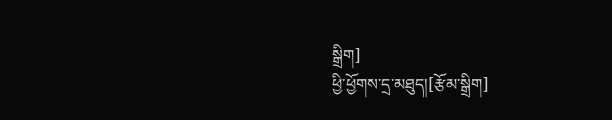སྒྲིག]
ཕྱི་ཕྱོགས་དྲ་མཐུད།[རྩོམ་སྒྲིག]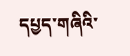དཔྱད་གཞིའི་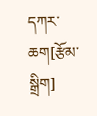དཀར་ཆག[རྩོམ་སྒྲིག]